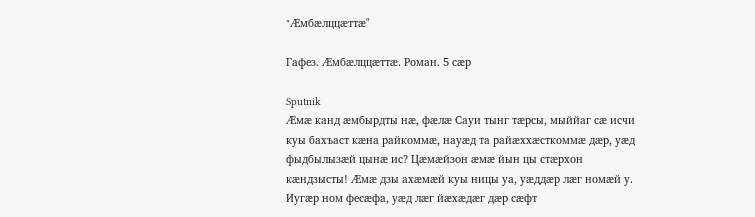"Æмбæлццæттæ"

Гафез. Æмбæлццæттæ. Роман. 5 сæр

Sputnik
Æмæ канд æмбырдты нæ, фæлæ Сауи тынг тæрсы, мыййаг сæ исчи куы бахъаст кæна райкоммæ, науæд та райæххæсткоммæ дæр, уæд фыдбылызæй цынæ ис? Цæмæйзон æмæ йын цы стæрхон кæндзысты! Æмæ дзы ахæмæй куы ницы уа, уæддæр лæг номæй у. Иугæр ном фесæфа, уæд лæг йæхæдæг дæр сæфт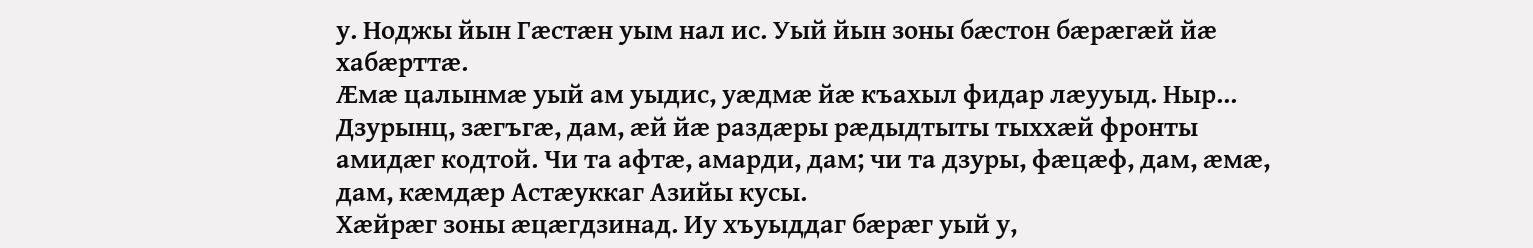у. Ноджы йын Гæстæн уым нал ис. Уый йын зоны бæстон бæрæгæй йæ хабæрттæ.
Æмæ цалынмæ уый ам уыдис, уæдмæ йæ къахыл фидар лæууыд. Ныр... Дзурынц, зæгъгæ, дам, æй йæ раздæры рæдыдтыты тыххæй фронты амидæг кодтой. Чи та афтæ, амарди, дам; чи та дзуры, фæцæф, дам, æмæ, дам, кæмдæр Астæуккаг Азийы кусы.
Хæйрæг зоны æцæгдзинад. Иу хъуыддаг бæрæг уый у,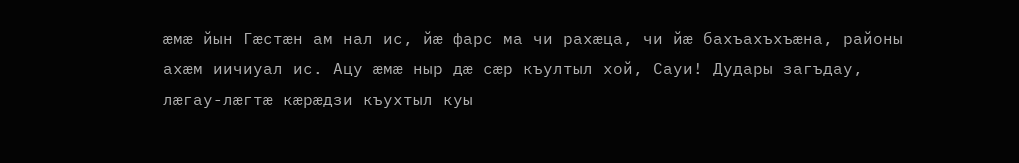æмæ йын Гæстæн ам нал ис, йæ фарс ма чи рахæца, чи йæ бахъахъхъæна, районы ахæм иичиуал ис. Ацу æмæ ныр дæ сæр къултыл хой, Сауи! Дудары загъдау, лæгау-лæгтæ кæрæдзи къухтыл куы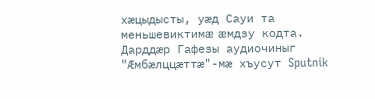хæцыдысты, уæд Сауи та меньшевиктимæ æмдзу кодта.
Дарддæр Гафезы аудиочиныг "Æмбæлццæттæ"-мæ хъусут Sputnik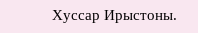Хуссар Ирыстоны.